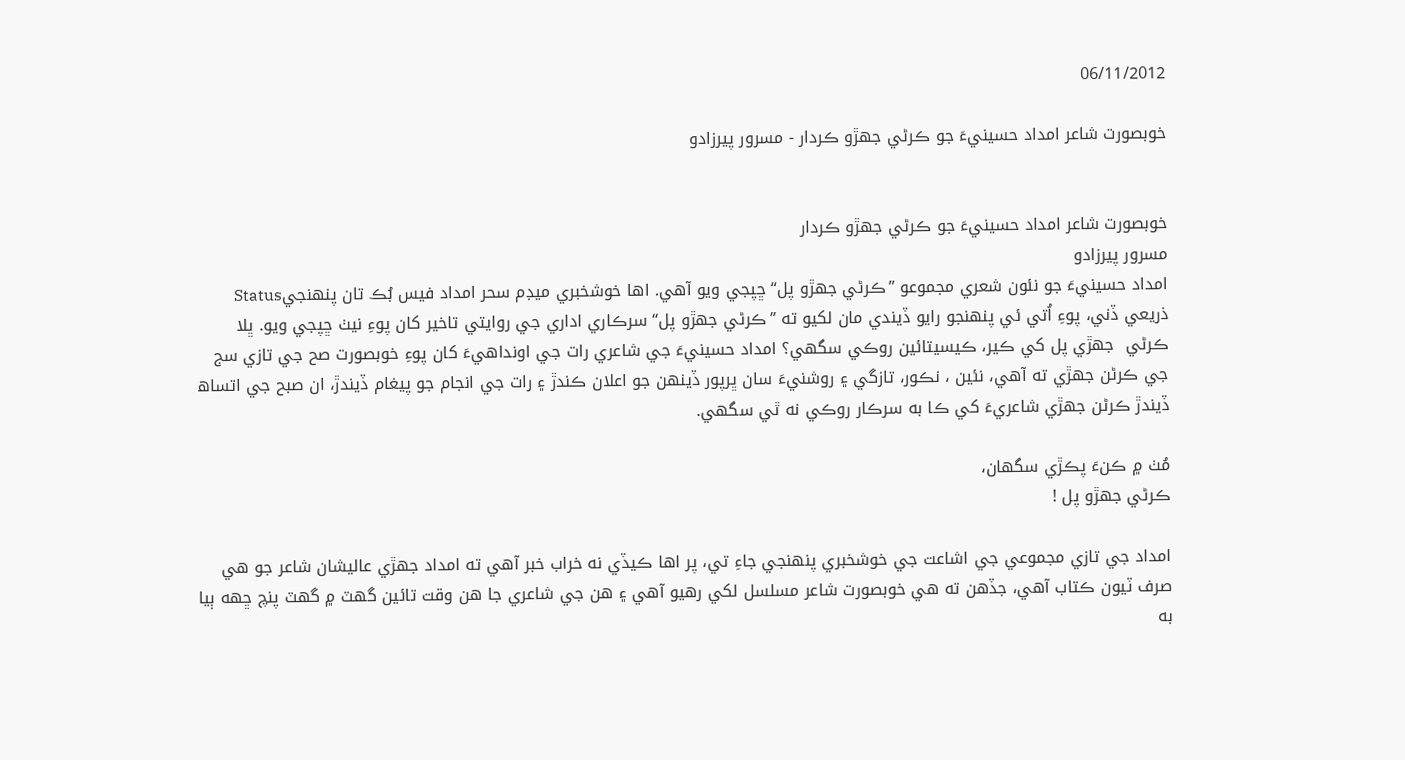06/11/2012

خوبصورت شاعر امداد حسينيءَ جو ڪرڻي جھڙو ڪردار - مسرور پيرزادو


خوبصورت شاعر امداد حسينيءَ جو ڪرڻي جھڙو ڪردار
مسرور پيرزادو
امداد حسينيءَ جو نئون شعري مجموعو ”ڪرڻي جھڙو پل“ ڇپجي ويو آهي. اها خوشخبري ميڊم سحر امداد فيس بُڪ تان پنھنجيStatus  ذريعي ڏني، پوءِ اُتي ئي پنھنجو رايو ڏيندي مان لکيو ته ”ڪرڻي جھڙو پل“ سرڪاري اداري جي روايتي تاخير کان پوءِ نيٺ ڇپجي ويو. ڀلا ڪرڻي  جھڙي پل کي ڪير، ڪيسيتائين روڪي سگھي؟ امداد حسينيءَ جي شاعري رات جي اونداهيءَ کان پوءِ خوبصورت صح جي تازي سج جي ڪرڻن جھڙي ته آهي، نئين ، نڪور، تازگي ۽ روشنيءَ سان ڀرپور ڏينھن جو اعلان ڪندڙ ۽ رات جي انجام جو پيغام ڏيندڙ، ان صبح جي اتساھ ڏيندڙ ڪرڻن جھڙي شاعريءَ کي ڪا به سرڪار روڪي نه ٿي سگھي.

مُٺ ۾ ڪنءَ پڪڙي سگھان،
ڪرڻي جھڙو پل !

امداد جي تازي مجموعي جي اشاعت جي خوشخبري پنھنجي جاءِ تي، پر اها ڪيڏي نه خراب خبر آهي ته امداد جھڙي عاليشان شاعر جو هي صرف ٽيون ڪتاب آهي، جڏهن ته هي خوبصورت شاعر مسلسل لکي رهيو آهي ۽ هن جي شاعري جا هن وقت تائين گھٽ ۾ گھٽ پنچ ڇھه ٻيا به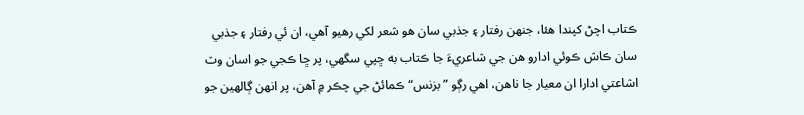ڪتاب اچڻ کپندا هئا، جنھن رفتار ۽ جذبي سان هو شعر لکي رهيو آهي، ان ئي رفتار ۽ جذبي سان ڪاش ڪوئي ادارو هن جي شاعريءَ جا ڪتاب به ڇپي سگھي، پر ڇا ڪجي جو اسان وٽ اشاعتي ادارا ان معيار جا ناهن، اهي رڳو ”بزنس“ ڪمائڻ جي چڪر ۾ آهن، پر انھن ڳالھين جو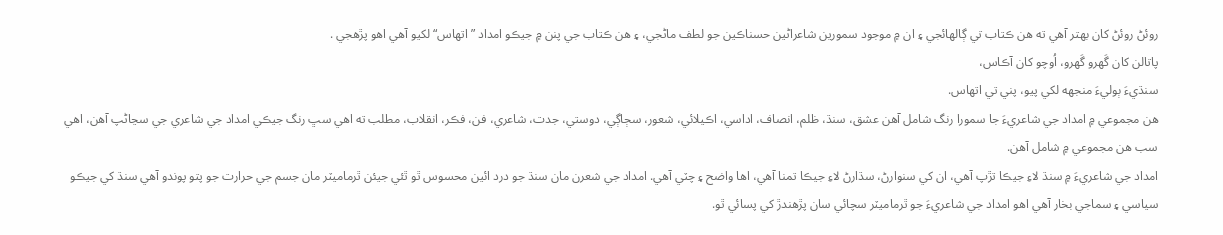روئڻ روئڻ کان بھتر آهي ته هن ڪتاب تي ڳالھائجي ۽ ان ۾ موجود سمورين شاعراڻين حسناڪين جو لطف ماڻجي، ۽ هن ڪتاب جي پنن ۾ جيڪو امداد ”اتھاس“ لکيو آهي اهو پڙهجي .
پاتالن کان گَھرو گَھرو، اُوچو کان آڪاس،
سنڌيءَ ٻوليءَ منجھه لکي پيو، پني تي اتھاس.
هن مجموعي ۾ امداد جي شاعريءَ جا سمورا رنگ شامل آهن عشق، سنڌ، ظلم، انصاف، اداسي، اڪيلائي، شعور، سڄاڳي، دوستي، جدت، شاعري، فن، فڪر، انقلاب، مطلب ته اهي سڀ رنگ جيڪي امداد جي شاعري جي سڃاڻپ آهن، اهي سب هن مجموعي ۾ شامل آهن.
امداد جي شاعريءَ ۾ سنڌ لاءِ جيڪا تڙپ آهي، ان کي سنوارڻ، سڌارڻ لاءِ جيڪا تمنا آهي، اها واضح ۽ چٽي آهي. امداد جي شعرن مان سنڌ جو درد ائين محسوس ٿو ٿئي جيئن ٿرماميٽر مان جسم جي حرارت جو پتو پوندو آهي سنڌ کي جيڪو سياسي ۽ سماجي بخار آهي اهو امداد جي شاعريءَ جو ٿرماميٽر سچائي سان پڙهندڙ کي پسائي ٿو.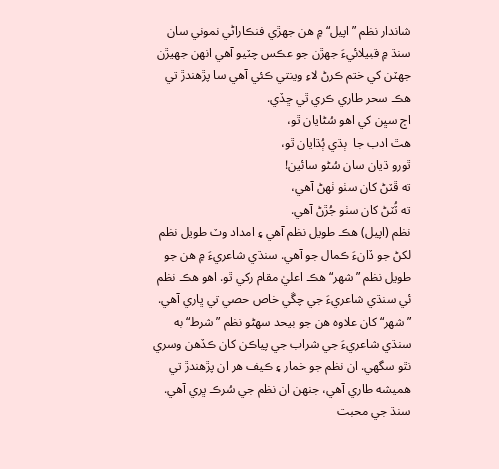شاندار نظم ”اپيل“ ۾ هن جھڙي فنڪاراڻي نموني سان سنڌ ۾ قبيلائيءَ جھڙن جو عڪس چٽيو آهي انھن جھيڙن جھٽن کي ختم ڪرڻ لاءِ وينتي ڪئي آهي سا پڙهندڙ تي هڪ سحر طاري ڪري ٿي ڇڏي.
اڄ سڀن کي اهو سُڻايان ٿو،
هٿ ادب جا  ٻڌي ٻُڌايان ٿو،
ٿورو ڌيان سان سُڻو سائين!
ته ڦٽڻ کان سٺو ٺھڻ آهي،
ته ٽُٽڻ کان سٺو جُڙڻ آهي.
نظم (اپيل) هڪ طويل نظم آهي ۽ امداد وٽ طويل نظم لکڻ جو ڏانءَ ڪمال جو آهي. سنڌي شاعريءَ ۾ هن جو طويل نظم ”شھر“ هڪ اعليٰ مقام رکي ٿو. اهو هڪ نظم ئي سنڌي شاعريءَ جي چڱي خاص حصي تي ڀاري آهي. ”شھر“ کان علاوه هن جو بيحد سھڻو نظم ”شرط“ به سنڌي شاعريءَ جي شراب جي پياڪن کان ڪڏهن وسري نٿو سگھي. ان نظم جو خمار ۽ ڪيف هر ان پڙهندڙ تي هميشه طاري آهي، جنھن ان نظم جي سُرڪ ڀري آهي.
سنڌ جي محبت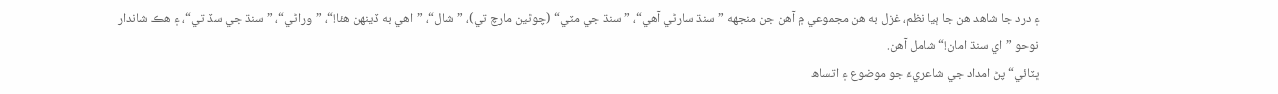۽ درد جا شاهد هن جا ٻيا نظم، غزل به هن مجموعي ۾ آهن جن منجھه ”سنڌ سارڻي آهي“، ”سنڌ جي مٽي“ (چوٿين مارچ تي)، ”شال“، ”اهي به ڏينھن هئا!“، ”وراڻي“، ”سنڌ جي سڏ تي“، ۽ هڪ شاندار نوحو ”اي سنڌ امان!“ شامل آهن.
ڀٽائي“ پڻ امداد جي شاعريءَ جو موضوع ۽ اتساھ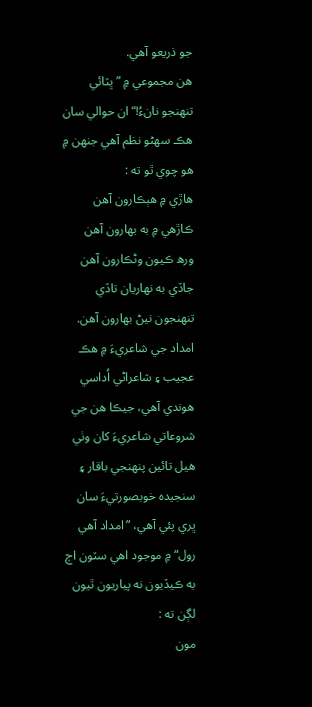جو ذريعو آهي.
هن مجموعي ۾ ”ڀٽائي تنھنجو نانءُ!“ ان حوالي سان هڪ سھڻو نظم آهي جنھن ۾ هو چوي ٿو ته :
هاڙي ۾ هٻڪارون آهن
ڪاڙهي ۾ به بھارون آهن
ورھ ڪيون وڻڪارون آهن
جاڏي به نھاريان تاڏي
تنھنجون نيڻ بھارون آهن.
امداد جي شاعريءَ ۾ هڪ عجيب ۽ شاعراڻي اُداسي هوندي آهي، جيڪا هن جي شروعاتي شاعريءَ کان وٺي هيل تائين پنھنجي باقار ۽ سنجيده خوبصورتيءَ سان ڀري پئي آهي، ”امداد آهي رول“ ۾ موجود اهي سٽون اڄ به ڪيڏيون نه پياريون ٿيون لڳن ته :
مون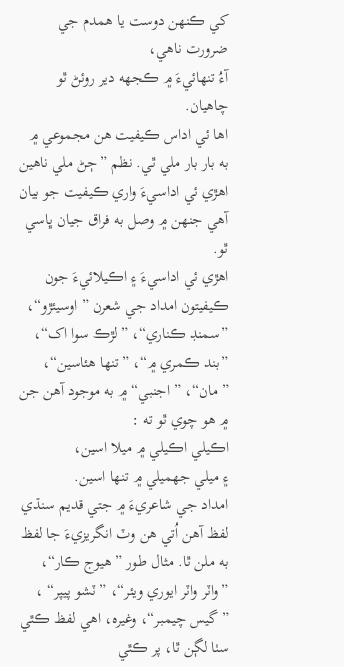کي ڪنھن دوست يا همدم جي ضرورت ناهي،
آءُ تنھائيءَ ۾ ڪجھه دير روئڻ ٿو چاهيان.
اها ئي اداس ڪيفيت هن مجموعي ۾ به بار بار ملي ٿي. نظم ”ڄڻ ملي ناهين اهڙي ئي اداسيءَ واري ڪيفيت جو بيان آهي جنھن ۾ وصل به فراق جيان ڀاسي ٿو.
اهڙي ئي اداسيءَ ۽ اڪيلائيءَ جون ڪيفيتون امداد جي شعرن ”اوسيئڙو“، ”سمنڊ ڪناري“، ”لڙڪ سوا اک“، ”بند ڪمري ۾“، ”تنھا هئاسين“، ”مان“، ”اجنبي“ ۾ به موجود آهن جن ۾ هو چوي ٿو ته :
اڪيلي اڪيلي ۾ ميلا اسين،
۽ ميلي جھميلي ۾ تنھا اسين.
امداد جي شاعريءَ ۾ جتي قديم سنڌي لفظ آهن اُتي هن وٽ انگريزيءَ جا لفظ به ملن ٿا. مثال طور ”هيوج ڪار“، ”واٽر واٽر ايوري ويئر“، ”ٽشو پيپر“ ، ”گيس چيمبر“، وغيره، اهي لفظ ڪٿي سٺا لڳن ٿا، پر ڪٿي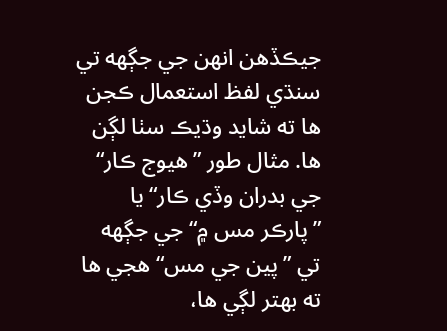جيڪڏهن انھن جي جڳھه تي سنڌي لفظ استعمال ڪجن ها ته شايد وڌيڪ سٺا لڳن ها. مثال طور ”هيوج ڪار“ جي بدران وڏي ڪار“ يا ”پارڪر مس ۾“ جي جڳھه تي ”پين جي مس“ هجي ها ته بھتر لڳي ها،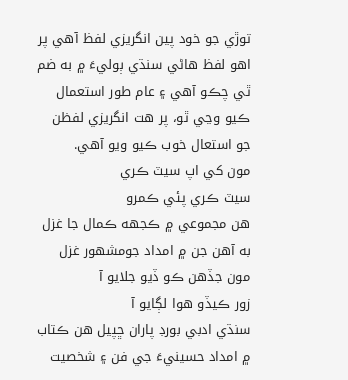توڙي جو خود پين انگريزي لفظ آهي پر اهو لفظ هاڻي سنڌي ٻوليءَ ۾ به ضم ٿي چڪو آهي ۽ عام طور استعمال ڪيو وڃي ٿو، پر هت انگريزي لفظن جو استعال خوب ڪيو ويو آهي.
مون کي اپ سيٽ ڪري
سيٽ ڪري پئي ڪمرو
هن مجموعي ۾ ڪجھه ڪمال جا غزل به آهن جن ۾ امداد جومشھور غزل
مون جڏهن ڪو ڏيو جلايو آ
زور ڪيڏو هوا لڳايو آ
سنڌي ادبي بورڊ پاران ڇپيل هن ڪتاب ۾ امداد حسينيءَ جي فن ۽ شخصيت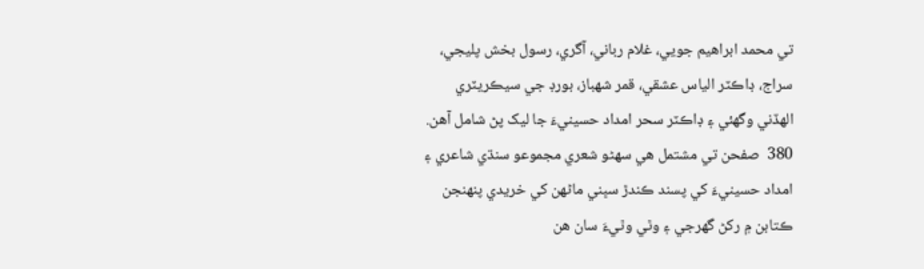تي محمد ابراھيم جويي، غلام رباني، آگري، رسول بخش پليجي، سراج، ڊاڪٽر الياس عشقي، قمر شھباز، بورڊ جي سيڪريٽري الھڏني وگھئي ۽ ڊاڪٽر سحر امداد حسينيءَ جا ليک پڻ شامل آهن.
380  صفحن تي مشتمل هي سھڻو شعري مجموعو سنڌي شاعري ۽ امداد حسينيءَ کي پسند ڪندڙ سڀني ماڻھن کي خريدي پنھنجن ڪتابن ۾ رکڻ گھرجي ۽ وٿي وٿيءَ سان هن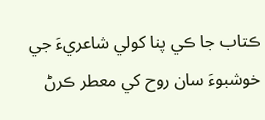ڪتاب جا ڪي پنا کولي شاعريءَ جي خوشبوءَ سان روح کي معطر ڪرڻ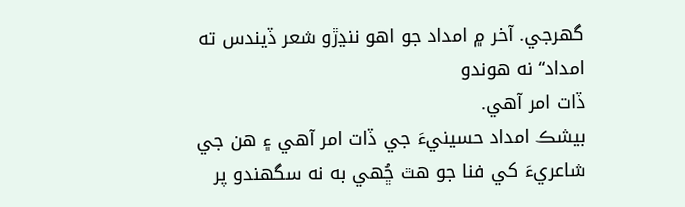گھرجي. آخر ۾ امداد جو اهو ننڍڙو شعر ڏيندس ته
امداد“ نه هوندو
ڏات امر آهي.
بيشڪ امداد حسينيءَ جي ڏات امر آهي ۽ هن جي شاعريءَ کي فنا جو هٿ ڇُھي به نه سگھندو پر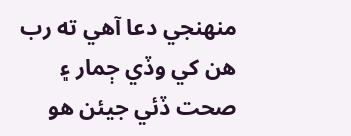منھنجي دعا آهي ته رب هن کي وڏي ڄمار ۽ صحت ڏئي جيئن هو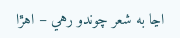اڃا به شعر چوندو رهي – اهڙا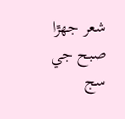شعر جھڙا صبح جي سج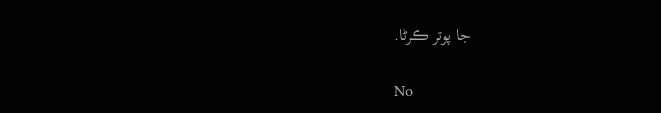جا پوتر ڪرڻا.

No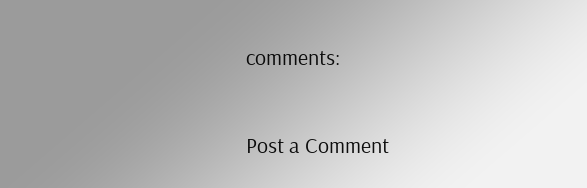comments:

Post a Comment